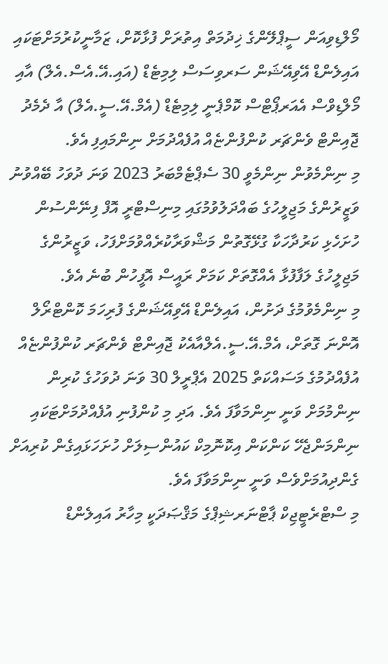މޯލްޑިވިއަން ސީޕްލޭންގެ ޚިދުމަތް އިތުރަށް ފުޅާކޮށް، ޒަމާނީކުރުމަށްޓަކައި އައިލެންޑް އޭވިއޭޝަން ސަރވިސަސް ލިމިޓެޑް (އައި.އޭ.އެސް.އެލް) އާއި މޯލްޑިވްސް އެއަރޕޯޓްސް ކޮމްޕެނީ ލިމިޓެޑް (އެމް.އޭ.ސީ.އެލް) އާ ދެމެދު ޖޮއިންޓް ވެންޗަރ ކުންފުންޏެއް އުފެއްދުމަށް ނިންމައިފި އެވެ.
މި ނިންމެވުން ނިންމެވީ 30 ސެޕްޓެމްބަރު 2023 ވަނަ ދުވަހު ބޭއްވުނު ވަޒީރުންގެ މަޖިލީހުގެ ބައްދަލުވުމުގައި މިނިސްޓްރީ އޮފް ފިނޭންސުން ހުށަހެޅި ކަރުދާހަކާ ގުޅޭގޮތުން މަޝްވަރާކުރެއްވުމަށްފަހު، ވަޒީރުންގެ މަޖިލީހުގެ ލަފާފުޅާ އެއްގޮތަށް ކަމަށް ރައީސް އޮފީހުން ބުނެ އެވެ.
މި ނިންމެވުމުގެ ދަށުން، އައިލެންޑް އޭވިއޭޝަންގެ ފުރިހަމަ ކޮންޓްރޯލް އޮންނަ ގޮތަށް، އެމް.އޭ.ސީ.އެލްއާއެކު ޖޮއިންޓް ވެންޗަރ ކުންފުންޏެއް އުފެއްދުމުގެ މަސައްކަތް 2025 އެޕްރީލް 30 ވަނަ ދުވަހުގެ ކުރިން ނިންމުމަށް ވަނީ ނިންމަވާފަ އެވެ. އަދި މި ކުންފުނި އުފެއްދުމަށްޓަކައި ނިންމަންޖެހޭ ކަންކަން އިކޮނޮމިކް ކައުންސިލަށް ހުށަހަޅައިގެން ކުރިއަށް ގެންދިއުމަށްވެސް ވަނީ ނިންމަވާފަ އެވެ.
މި ސްޓްރެޓީޖިކް ޕާޓްނަރޝިޕްގެ މަޤްޞަދަކީ މިހާރު އައިލެންޑް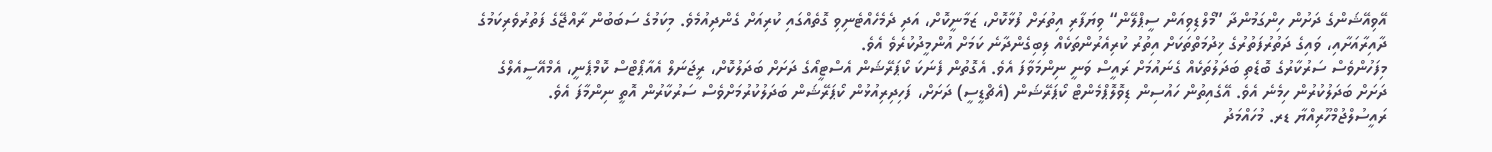އޭވިއޭޝަންގެ ދަށުން ހިންގަމުންދާ ”މޯލްޑިވިއަން ސީޕްލޭން“ ވިޔަފާރި އިތުރަށް ފުޅާކޮށް، ޒަމާނީކޮށް، އަދި ދެމެހެއްޓެނިވި ގޮތެއްގައި ކުރިއަށް ގެންދިއުމެވެ. މިކަމުގެ ސަބަބުން ރާއްޖޭގެ ފަތުރުވެރިކަމުގެ ދާއިރާއަށާއި، ވައިގެ ދަތުރުފަތުރުގެ ޚިދުމަތްތަކަށް އިތުރު ކުރިއެރުންތަކެއް ލިބިގެންދާނެ ކަމަށް އުންމީދުކުރެވެ އެވެ.
މިފަހުންވެސް ސަރުކާރުގެ ބޮޑެތި ބަދަލުތަކެއް ގެނައުމަށް ރައީސް ވަނީ ނިންމަވާފަ އެވެ. އެގޮތުން ފެނަކަ ކޯޕަރޭޝަން އެސްޓީއޯގެ ދަށަށް ބަދަލުކޮށް، ރީޖަނަލް އެއާޕޯޓްސް ކޮމްޕެނީ، އެމްއޭސީއެލްގެ ދަށަށް ބަދަލުކުރުން ހިމެނެ އެވެ. އޭގެއިތުން ހައުސިން ޑިވޮލޮޕްމެންޓް ކޯޕަރޭޝަން (އެޗްޑީސީ) ދަށަށް، ފަހިދިރިއުޅުން ކޯޕަރޭޝަން ބަދަލުކުރުމަށްވެސް ސަރުކާރުން އޮތީ ނިންމާފަ އެވެ.
ރައީސުލްޖުމްހޫރިއްޔާ ޑރ. މުހައްމަދު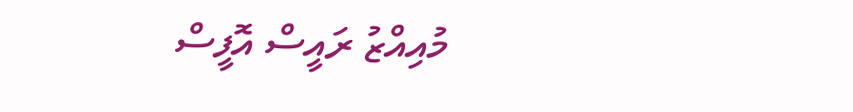މުއިއްޒު ރައީސް އޮފީސް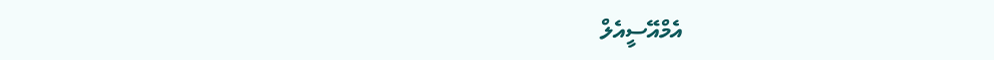އެމްއޭސީއެލް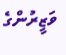ވަޒީރުންގެ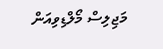މަޖިލިސް މޯލްޑިވިއަން